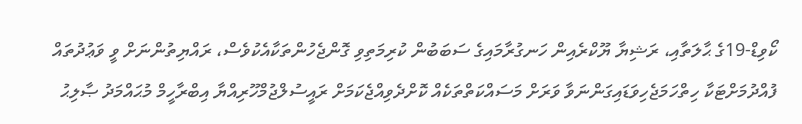ކޯވިޑް-19ގެ ޙާލަތާއި، ރަޝިޔާ ޔޫކްރެއިން ހަނގުރާމައިގެ ސަބަބުން ކުރިމަތިވި ގޮންޖެހުންތަކާއެކުވެސް، ރައްޔިތުންނަށް ވީ ވަޢުދުތައް ފުއްދުމަށްޓަކާ ހިތްހަމަޖެހިވަޑައިގަންނަވާ ވަރަށް މަސައްކަތްތަކެއް ކޮށްދެވިއްޖެކަމަށް ރައީސުލްޖުމްހޫރިއްޔާ އިބްރާހީމް މުޙައްމަދު ޞާލިޙު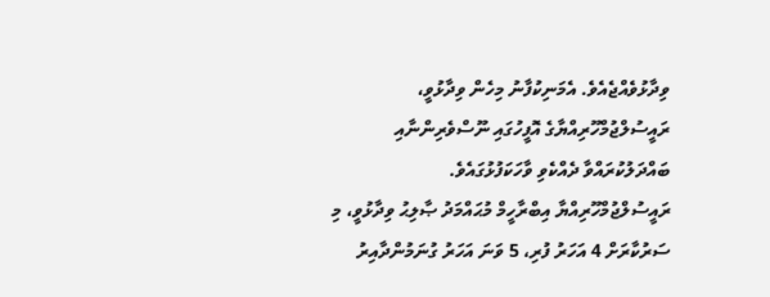ވިދާޅުވެއްޖެއެވެ. އެމަނިކުފާނު މިހެން ވިދާޅުވީ، ރައީސުލްޖުމްހޫރިއްޔާގެ އޮފީހުގައި ނޫސްވެރިންނާއި ބައްދަލުކުރައްވާ ދެއްކެވި ވާހަކަފުޅުގައެވެ.
ރައީސުލްޖުމްހޫރިއްޔާ އިބްރާހީމް މުޙައްމަދު ޞާލިޙު ވިދާޅުވީ، މި ސަރުކާރަށް 4 އަހަރު ފުރި، 5 ވަނަ އަހަރު ގުނަމުންދާއިރު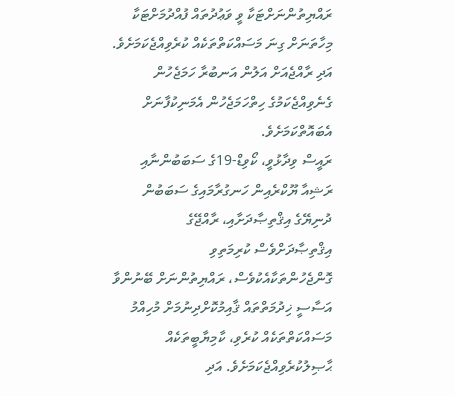ރައްޔިތުންނަށްޓަކާ ވީ ވަޢުދުތައް ފުއްދުމަށްޓަކާ މިހާތަނަށް ގިނަ މަސައްކަތްތަކެއް ކުރެވިއްޖެކަމަށެވެ. އަދި ރާއްޖެއަށް އަލުން އަނބުރާ ހަމަޖެހުން ގެނެވިއްޖެކަމުގެ ހިތްހަމަޖެހުން އެމަނިކުފާނަށް އެބައޮތްކަމަށެވެ.
ރައީސް ވިދާޅުވީ، ކޯވިޑް-19ގެ ސަބަބުންނާއި ރަޝިއާ ޔޫކްރެއިން ހަނގުރާމައިގެ ސަބަބުން ދުނިޔޭގެ އިޤްތިޞާދަށާއި، ރާއްޖޭގެ އިޤްތިޞާދަށްވެސް ކުރިމަތިވި ގޮންޖެހުންތަކާއެކުވެސް، ރައްޔިތުންނަށް ބޭނުންވާ އަސާސީ ޚިދުމަތްތައް ޤާއިމުކޮށްދިނުމަށް މުހިއްމު މަސައްކަތްތަކެއް ކުރެވި، ކާމިޔާބީތަކެއް ޙާޞިލުކުރެވިއްޖެކަމަށެވެ. އަދި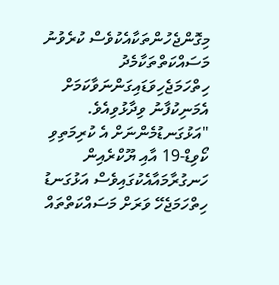މިގޮންޖެހުންތަކާއެކުވެސް ކުރެވުނު މަސައްކަތްތަކާމެދު ހިތްހަމަޖެހިވަޑައިގަންނަވާކަމަށް އެމަނިކުފާނު ވިދާޅުވިއެވެ.
"އަޅުގަނޑުމެންނަށް އެ ކުރިމަތިވި ކޯވިޑް-19 އާއި ޔޫކްރެއިން ހަނގުރާމައާއެކުގައިވެސް އަޅުގަނޑު ހިތްހަމަޖެހޭ ވަރަށް މަސައްކަތްތައް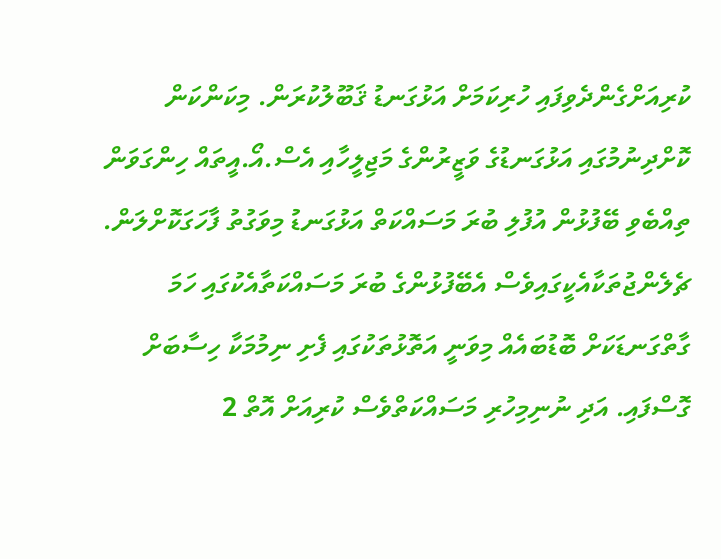ކުރިއަށްގެންދެވިފައި ހުރިކަމަށް އަޅުގަނޑު ޤަބޫލުކުރަން. މިކަންކަން ކޮށްދިނުމުގައި އަޅުގަނޑުގެ ވަޒީރުންގެ މަޖިލީހާއި އެސް.އޯ.އީތައް ހިންގަވަން ތިއްބެވި ބޭފުޅުން އުފުލި ބުރަ މަސައްކަތް އަޅުގަނޑު މިވަގުތު ފާހަގަކޮށްލަން. ޗެލެންޖުތަކާއެކީގައިވެސް އެބޭފުޅުންގެ ބުރަ މަސައްކަތާއެކުގައި ހަމަ ގާތްގަނޑަކަށް ބޮޑުބައެއް މިވަނީ އަތޮޅުތަކުގައި ފެށި ނިމުމަކާ ހިސާބަށް ގޮސްފައި. އަދި ނުނިމިހުރި މަސައްކަތްވެސް ކުރިއަށް އޮތް 2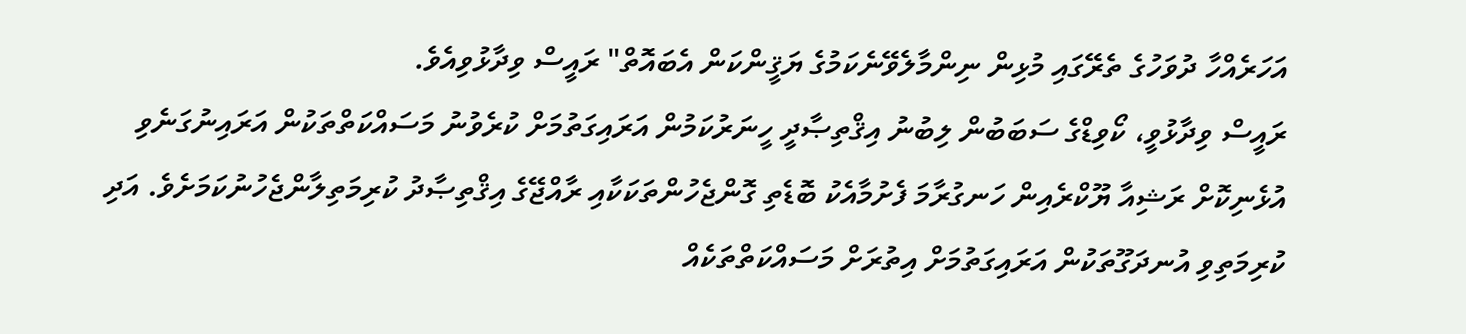އަހަރެއްހާ ދުވަހުގެ ތެރޭގައި މުޅިން ނިންމާލެވޭނެކަމުގެ ޔަޤީންކަން އެބައޮތް" ރައީސް ވިދާޅުވިއެވެ.
ރައީސް ވިދާޅުވީ، ކޯވިޑްގެ ސަބަބުން ލިބުނު އިޤްތިޞާދީ ހީނަރުކަމުން އަރައިގަތުމަށް ކުރެވުނު މަސައްކަތްތަކުން އަރައިނުގަނެވި އުޅެނިކޮށް ރަޝިއާ ޔޫކްރެއިން ހަނގުރާމަ ފެށުމާއެކު ބޮޑެތި ގޮންޖެހުންތަކަކާއި ރާއްޖޭގެ އިޤްތިޞާދު ކުރިމަތިލާންޖެހުނުކަމަށެވެ. އަދި ކުރިމަތިވި އުނދަގޫތަކުން އަރައިގަތުމަށް އިތުރަށް މަސައްކަތްތަކެއް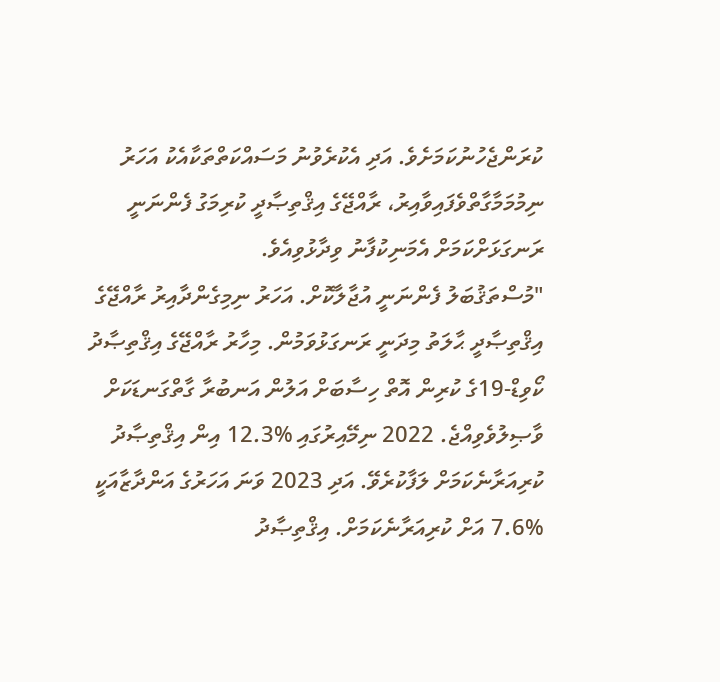ކުރަންޖެހުނުކަމަށެވެ. އަދި އެކުރެވުނު މަސައްކަތްތަކާއެކު އަހަރު ނިމުމަމާގާތްވެފައިވާއިރު، ރާއްޖޭގެ އިޤްތިޞާދީ ކުރިމަގު ފެންނަނީ ރަނގަޅަށްކަމަށް އެމަނިކުފާނު ވިދާޅުވިއެވެ.
"މުސްތަޤުބަލު ފެންނަނީ އުޖާލާކޮށް. އަހަރު ނިމިގެންދާއިރު ރާއްޖޭގެ އިޤްތިޞާދީ ޙާލަތު މިދަނީ ރަނގަޅުވަމުން. މިހާރު ރާއްޖޭގެ އިޤްތިޞާދު ކޯވިޑް-19ގެ ކުރިން އޮތް ހިސާބަށް އަލުން އަނބުރާ ގާތްގަނޑަކަށް ވާޞިލުވެވިއްޖެ. 2022 ނިމޭއިރުގައި %12.3 އިން އިޤްތިޞާދު ކުރިއަރާނެކަމަށް ލަފާކުރެވޭ. އަދި 2023 ވަނަ އަހަރުގެ އަންދާޒާއަކީ %7.6 އަށް ކުރިއަރާނެކަމަށް. އިޤްތިޞާދު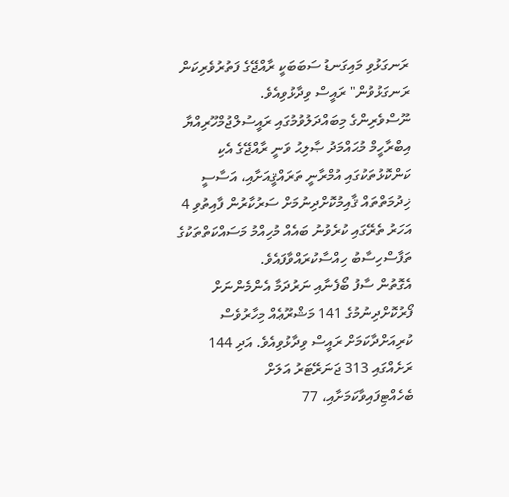ރަނގަޅުވި މައިގަނޑު ސަބަބަކީ ރާއްޖޭގެ ފަތުރުވެރިކަން ރަނގަޅުވުން" ރައީސް ވިދާޅުވިއެވެ.
ނޫސްވެރިންގެ މިބައްދަލުވުމުގައި ރައީސުލްޖުމްހޫރިއްޔާ އިބްރާހީމް މުޙައްމަދު ޞާލިޙު ވަނީ ރާއްޖޭގެ އެކި ކަންކޮޅުތަކުގައި އުމްރާނީ ތަރައްޤީއަށާއި، އަސާސީ ޚިދުމަތްތައް ޤާއިމުކޮށްދިނުމަށް ސަރުކާރުން ފާއިތުވި 4 އަހަރު ތެރޭގައި ކުރެވުނު ބައެއް މުހިއްމު މަސައްކަތްތަކުގެ ތަފާސްހިސާބު ހިއްސާކުރައްވާފައެވެ.
އެގޮތުން ސާފު ބޯފެނާއި ނަރުދަމާ އެންމެންނަށް ފޯރުކޮށްދިނުމުގެ 141 މަޝްރޫޢެއް މިހާރުވެސް ކުރިއަށްދާކަމަށް ރައީސް ވިދާޅުވިއެވެ. އަދި 144 ރަށެއްގައި 313 ޖަނަރޭޓަރު އަލަށް ބެހެއްޓިފައިވާކަމަށާއި، 77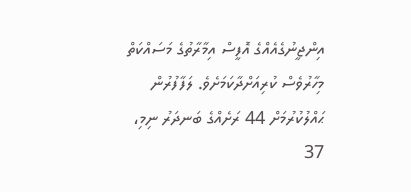އިންޖީނުގެއެއްގެ އޮފީސް އިމާރާތުގެ މަސައްކަތް މިހާރުވެސް ކުރިއަށްދާކަމަށެވެ. ލަފާފުރުން ޙައްލުކުރުމަށް 44 ރަށެއްގެ ބަނދަރު ނިމި، 37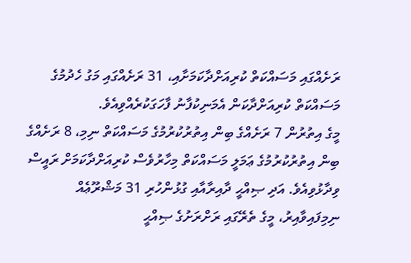ރަށެއްގައި މަސައްކަތް ކުރިއަށްދާކަމަށާއި، 31 ރަށެއްގައި މަގު ހެދުމުގެ މަސައްކަތް ކުރިއަށްދާކަން އެމަނިކުފާނު ފާހަގަކުރެއްވިއެވެ.
މީގެ އިތުރުން 7 ރަށެއްގެ ބިން އިތުރުކުރުމުގެ މަސައްކަތް ނިމި، 8 ރަށެއްގެ ބިން އިތުރުކުރުމުގެ ޢަމަލީ މަސައްކަތް މިހާރުވެސް ކުރިއަށްދާކަމަށް ރައީސް ވިދާޅުވިއެވެ. އަދި ޞިއްޙީ ދާއިރާއާއި ގުޅުންހުރި 31 މަޝްރޫޢެއް ނިމިފައިވާއިރު، މީގެ ތެރޭގައި ރަށްރަށުގެ ޞިއްޙީ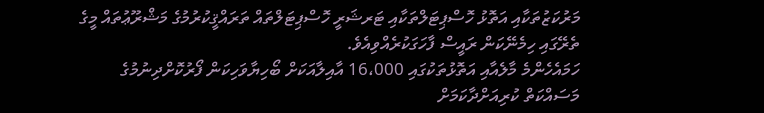މަރުކަޒުތަކާއި އަތޮޅު ހޮސްޕިޓަލްތަކާއި ޓަރޝަރީ ހޮސްޕިޓަލްތައް ތަރައްޤީކުރުމުގެ މަޝްރޫޢުތައް މީގެ ތެރޭގައި ހިމެނޭކަން ރައީސް ފާހަގަކުރެއްވިއެވެ.
ހަމައެހެންމެ މާލެއާއި އަތޮޅުތަކުގައި 16،000 އާއިލާއަކަށް ބޯހިޔާވަހިކަން ފޯރުކޮށްދިނުމުގެ މަސައްކަތް ކުރިއަށްދާކަމަށް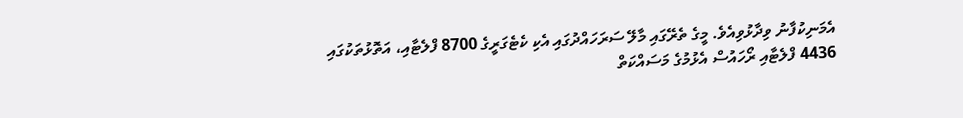އެމަނިކުފާނު ވިދާޅުވިއެވެ. މީގެ ތެރޭގައި މާލޭ ސަރަހައްދުގައި އެކި ކެޓެގަރީގެ 8700 ފްލެޓާއި، އަތޮޅުތަކުގައި 4436 ފްލެޓާއި ރޯހައުސް އެޅުމުގެ މަސައްކަތް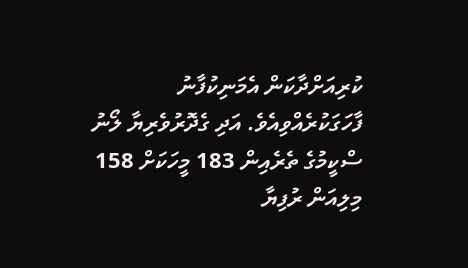ކުރިއަށްދާކަން އެމަނިކުފާނު ފާހަގަކުރެއްވިއެވެ. އަދި ގެދޮރުވެރިޔާ ލޯނު ސްކީމުގެ ތެރެއިން 183 މީހަކަށް 158 މިލިއަން ރުފިޔާ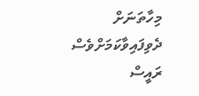މިހާތަނަށް ދެވިފައިވާކަމަށްވެސް ރައީސް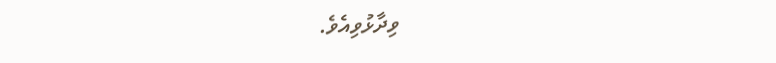ވިދާޅުވިއެވެ.